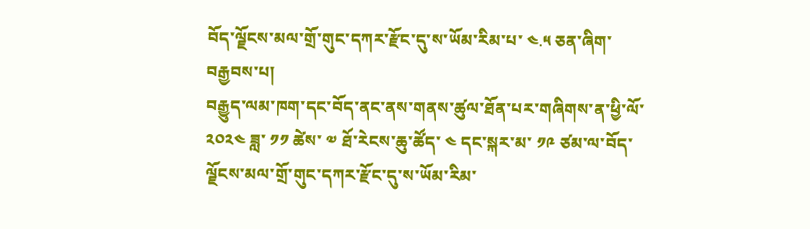བོད་ལྗོངས་མལ་གྲོ་གུང་དཀར་རྫོང་དུ་ས་ཡོམ་རིམ་པ་ ༤.༥ ཅན་ཞིག་བརྒྱབས་པ།
བརྒྱུད་ལམ་ཁག་དང་བོད་ནང་ནས་གནས་ཚུལ་ཐོན་པར་གཞིགས་ན་ཕྱི་ལོ་ ༢༠༢༤ ཟླ་ ༡༡ ཚེས་ ༧ ཐོ་རེངས་ཆུ་ཚོད་ ༤ དང་སྐར་མ་ ༡༩ ཙམ་ལ་བོད་ལྗོངས་མལ་གྲོ་གུང་དཀར་རྫོང་དུ་ས་ཡོམ་རིམ་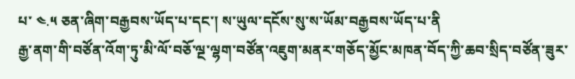པ་ ༤.༥ ཅན་ཞིག་བརྒྱབས་ཡོད་པ་དང་། ས་ཡུལ་དངོས་སུ་ས་ཡོམ་བརྒྱབས་ཡོད་པ་ནི
རྒྱ་ནག་གི་བཙོན་འོག་ཏུ་མི་ལོ་བཅོ་ལྔ་ལྷག་བཙོན་འཇུག་མནར་གཅོད་མྱོང་མཁན་བོད་ཀྱི་ཆབ་སྲིད་བཙོན་ཟུར་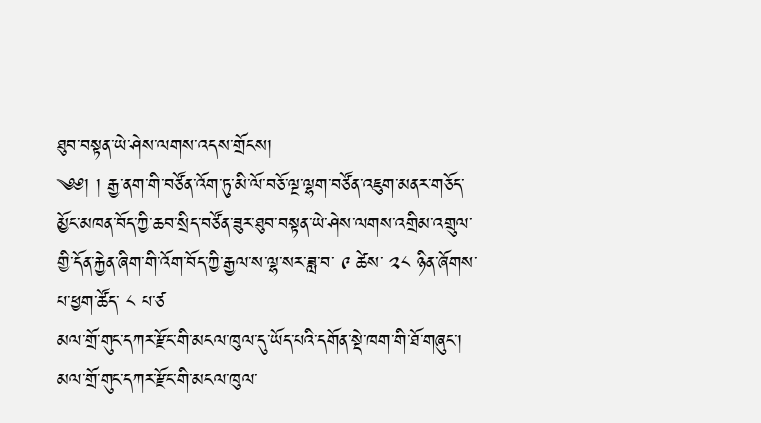ཐུབ་བསྟན་ཡེ་ཤེས་ལགས་འདས་གྲོངས།
༄༅། ། རྒྱ་ནག་གི་བཙོན་འོག་ཏུ་མི་ལོ་བཅོ་ལྔ་ལྷག་བཙོན་འཇུག་མནར་གཅོད་མྱོང་མཁན་བོད་ཀྱི་ཆབ་སྲིད་བཙོན་ཟུར་ཐུབ་བསྟན་ཡེ་ཤེས་ལགས་འགྲིམ་འགྲུལ་གྱི་དོན་རྐྱེན་ཞིག་གི་འོག་བོད་ཀྱི་རྒྱལ་ས་ལྷ་སར་ཟླ་བ་ ༩ ཚེས་ ༢༨ ཉིན་ཞོགས་པ་ཕྱག་ཚོད་ ༨ པ་ཙ
མལ་གྲོ་གུང་དཀར་རྫོང་གི་མངལ་ཁུལ་དུ་ཡོད་པའི་དགོན་སྡེ་ཁག་གི་ཐོ་གཞུང་།
མལ་གྲོ་གུང་དཀར་རྫོང་གི་མངལ་ཁུལ་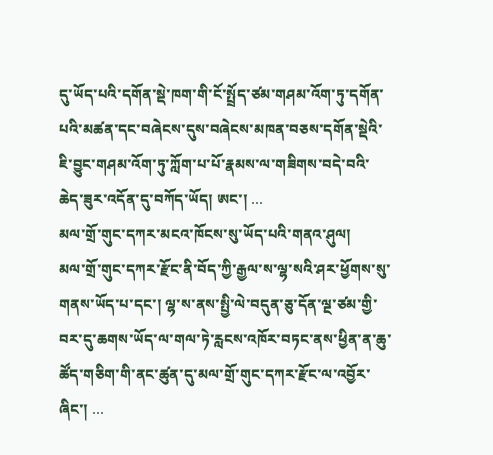དུ་ཡོད་པའི་དགོན་སྡེ་ཁག་གི་ངོ་སྤྲོད་ཙམ་གཤམ་འོག་ཏུ་དགོན་པའི་མཚན་དང་བཞེངས་དུས་བཞེངས་མཁན་བཅས་དགོན་སྡེའི་ཇི་བྱུང་གཤམ་འོག་ཏུ་ཀློག་པ་པོ་རྣམས་ལ་གཟིགས་བདེ་བའི་ཆེད་ཟུར་འདོན་དུ་བཀོད་ཡོད། ཨང་། …
མལ་གྲོ་གུང་དཀར་མངའ་ཁོངས་སུ་ཡོད་པའི་གནའ་ཤུལ།
མལ་གྲོ་གུང་དཀར་རྫོང་ནི་བོད་ཀྱི་རྒྱལ་ས་ལྷ་སའི་ཤར་ཕྱོགས་སུ་གནས་ཡོད་པ་དང་། ལྷ་ས་ནས་སྤྱི་ལེ་བདུན་ཅུ་དོན་ལྔ་ཙམ་གྱི་བར་དུ་ཆགས་ཡོད་ལ་གལ་ཏེ་རླངས་འཁོར་བཏང་ནས་ཕྱིན་ན་ཆུ་ཚོད་གཅིག་གི་ནང་ཚུན་དུ་མལ་གྲོ་གུང་དཀར་རྫོང་ལ་འབྱོར་ཞིང་། …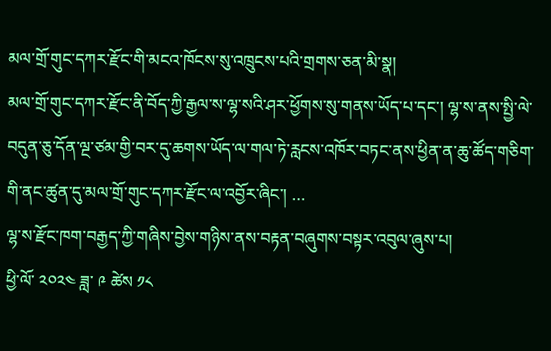མལ་གྲོ་གུང་དཀར་རྫོང་གི་མངའ་ཁོངས་སུ་འཁྲུངས་པའི་གྲགས་ཅན་མི་སྣ།
མལ་གྲོ་གུང་དཀར་རྫོང་ནི་བོད་ཀྱི་རྒྱལ་ས་ལྷ་སའི་ཤར་ཕྱོགས་སུ་གནས་ཡོད་པ་དང་། ལྷ་ས་ནས་སྤྱི་ལེ་བདུན་ཅུ་དོན་ལྔ་ཙམ་གྱི་བར་དུ་ཆགས་ཡོད་ལ་གལ་ཏེ་རླངས་འཁོར་བཏང་ནས་ཕྱིན་ན་ཆུ་ཚོད་གཅིག་གི་ནང་ཚུན་དུ་མལ་གྲོ་གུང་དཀར་རྫོང་ལ་འབྱོར་ཞིང་། …
ལྷ་ས་རྫོང་ཁག་བརྒྱད་ཀྱི་གཞིས་བྱེས་གཉིས་ནས་བརྟན་བཞུགས་བསྟར་འབུལ་ཞུས་པ།
ཕྱི་ལོ་ ༢༠༢༤ ཟླ་ ༩ ཚེས ༡༨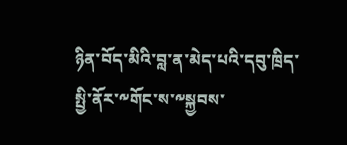ཉིན་བོད་མིའི་བླ་ན་མེད་པའི་དབུ་ཁྲིད་སྤྱི་ནོར་༸གོང་ས་༸སྐྱབས་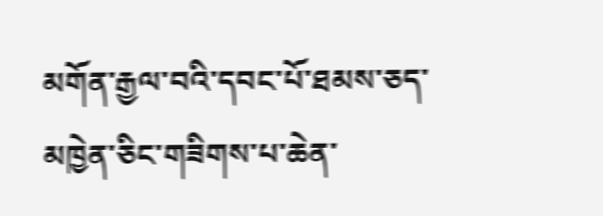མགོན་རྒྱལ་བའི་དབང་པོ་ཐམས་ཅད་མཁྱེན་ཅིང་གཟིགས་པ་ཆེན་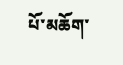པོ་མཆོག་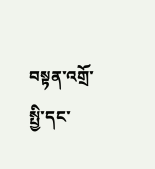བསྟན་འགྲོ་སྤྱི་དང་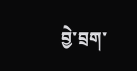བྱེ་བྲག་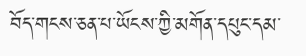བོད་གངས་ཅན་པ་ཡོངས་ཀྱི་མགོན་དཔུང་དམ་